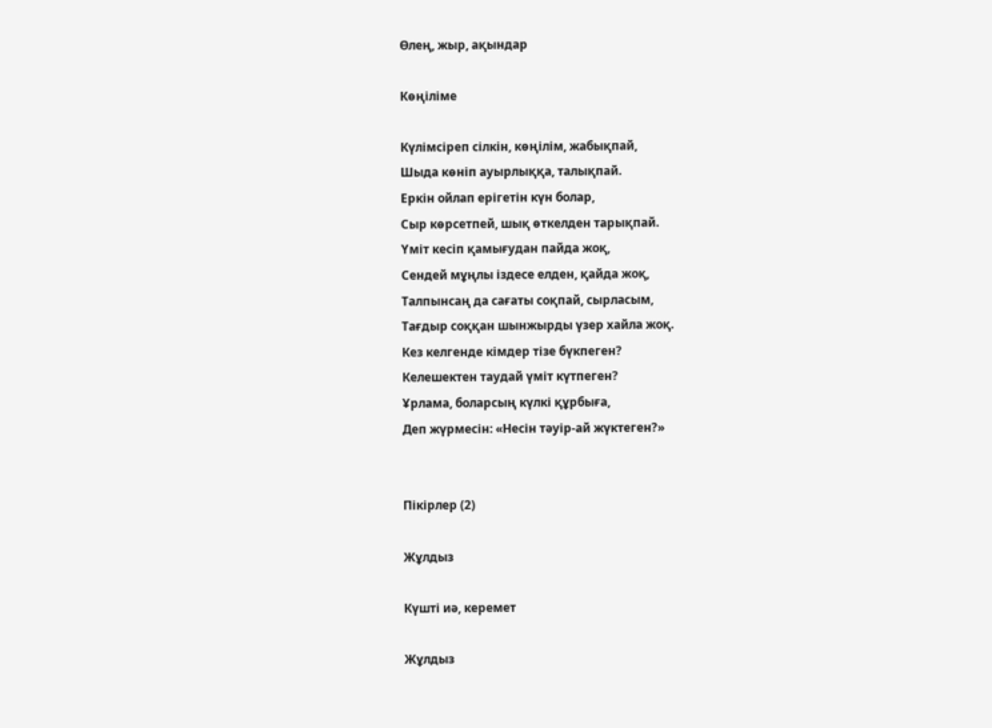Өлең, жыр, ақындар

Көңіліме

Күлімсіреп сілкін, көңілім, жабықпай,
Шыда көніп ауырлыққа, талықпай.
Еркін ойлап ерігетін күн болар,
Сыр көрсетпей, шық өткелден тарықпай.
Үміт кесіп қамығудан пайда жоқ,
Сендей мұңлы іздесе елден, қайда жоқ,
Талпынсаң да сағаты соқпай, сырласым,
Тағдыр соққан шынжырды үзер хайла жоқ.
Кез келгенде кімдер тізе бүкпеген?
Келешектен таудай үміт күтпеген?
Ұрлама, боларсың күлкі құрбыға,
Деп жүрмесін: «Несін тәуір-ай жүктеген?»


Пікірлер (2)

Жұлдыз

Күшті иә, керемет

Жұлдыз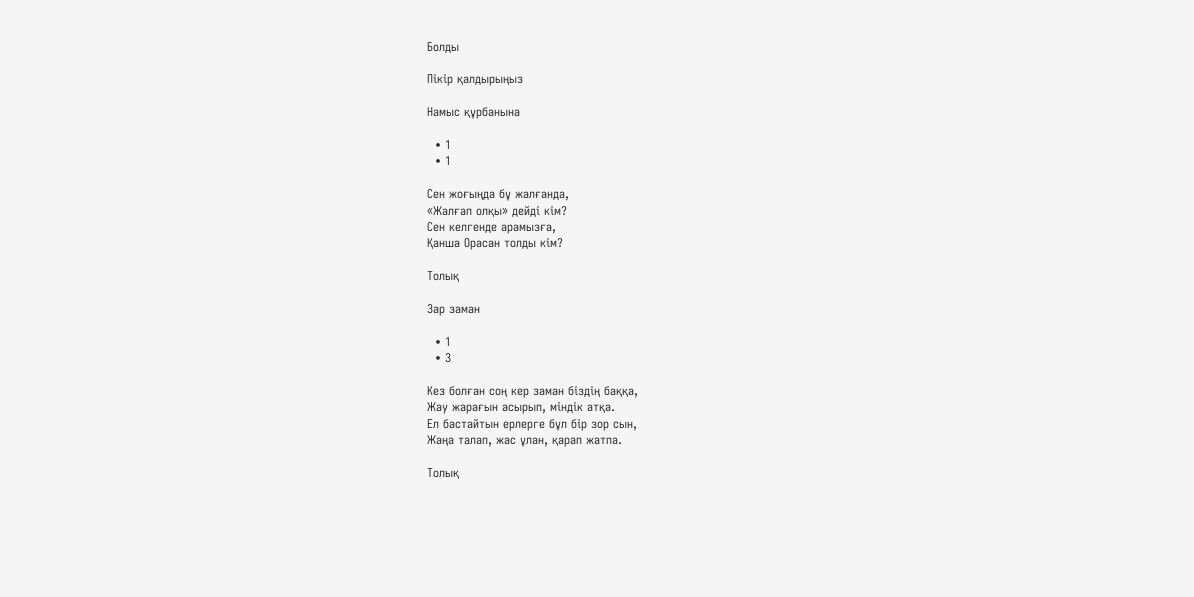Болды

Пікір қалдырыңыз

Намыс құрбанына

  • 1
  • 1

Сен жоғыңда бұ жалғанда,
«Жалғап олқы» дейді кім?
Сен келгенде арамызға,
Қанша Орасан толды кім?

Толық

Зар заман

  • 1
  • 3

Кез болған соң кер заман біздің баққа,
Жау жарағын асырып, міндік атқа.
Ел бастайтын ерлерге бұл бір зор сын,
Жаңа талап, жас ұлан, қарап жатпа.

Толық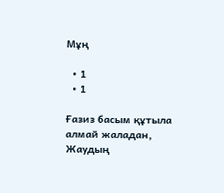Мұң

  • 1
  • 1

Ғазиз басым құтыла алмай жаладан,
Жаудың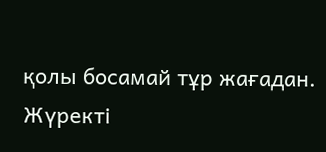қолы босамай тұр жағадан.
Жүректі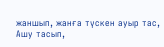жаншып, жанға түскен ауыр тас,
Ашу тасып,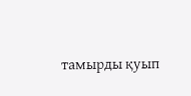тамырды қуып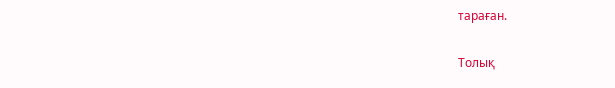тараған.

Толық